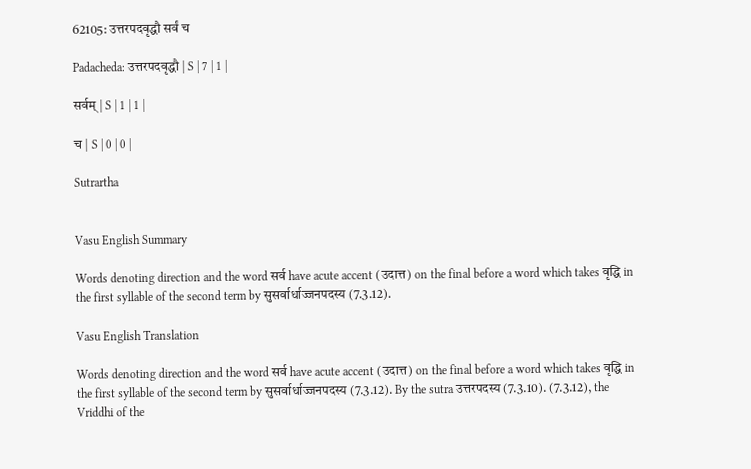62105: उत्तरपदवृद्धौ सर्वं च

Padacheda: उत्तरपदवृद्धौ | S | 7 | 1 |

सर्वम् | S | 1 | 1 |

च | S | 0 | 0 |

Sutrartha


Vasu English Summary

Words denoting direction and the word सर्व have acute accent (उदात्त) on the final before a word which takes वृद्धि in the first syllable of the second term by सुसर्वार्धाज्जनपदस्य (7.3.12).

Vasu English Translation

Words denoting direction and the word सर्व have acute accent (उदात्त) on the final before a word which takes वृद्धि in the first syllable of the second term by सुसर्वार्धाज्जनपदस्य (7.3.12). By the sutra उत्तरपदस्य (7.3.10). (7.3.12), the Vriddhi of the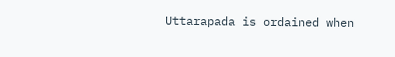Uttarapada is ordained when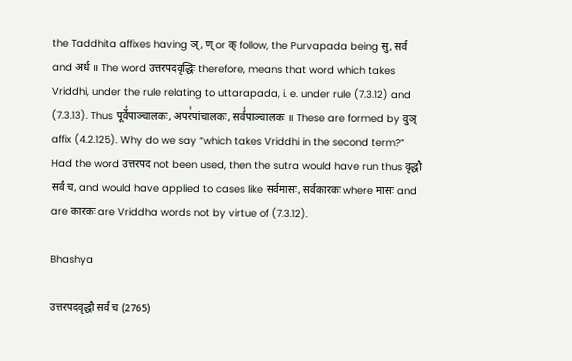the Taddhita affixes having ञ्, ण् or क् follow, the Purvapada being सु, सर्व and अर्ध ॥ The word उत्तरपदवृद्धिः therefore, means that word which takes Vriddhi, under the rule relating to uttarapada, i. e. under rule (7.3.12) and (7.3.13). Thus पूर्वे꣡पाञ्चालकः, अपर꣡पांचालकः, सर्व꣡पाञ्चालकः ॥ These are formed by वुञ् affix (4.2.125). Why do we say “which takes Vriddhi in the second term?” Had the word उत्तरपद not been used, then the sutra would have run thus वृद्धौ सर्वं च, and would have applied to cases like सर्वमासः, सर्वकारकः where मासः and are कारकः are Vriddha words not by virtue of (7.3.12).

Bhashya

उत्तरपदवृद्धौ सर्वं च (2765)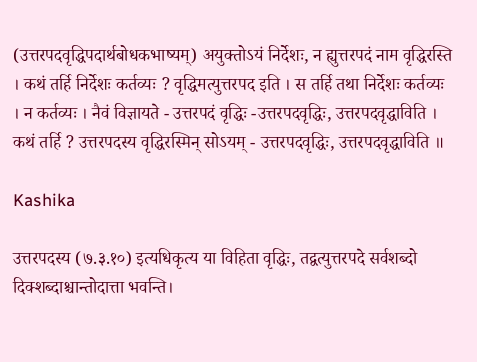(उत्तरपदवृद्धिपदार्थबोधकभाष्यम्) अयुक्तोऽयं निर्देशः, न ह्युत्तरपदं नाम वृद्धिरस्ति । कथं तर्हि निर्देशः कर्तव्यः ? वृद्धिमत्युत्तरपद इति । स तर्हि तथा निर्देशः कर्तव्यः । न कर्तव्यः । नैवं विज्ञायते - उत्तरपदं वृद्धिः -उत्तरपदवृद्धिः, उत्तरपदवृद्धाविति । कथं तर्हि ? उत्तरपदस्य वृद्धिरस्मिन् सोऽयम् - उत्तरपदवृद्धिः, उत्तरपदवृद्धाविति ॥

Kashika

उत्तरपदस्य (७.३.१०) इत्यधिकृत्य या विहिता वृद्धिः, तद्वत्युत्तरपदे सर्वशब्दो दिक्शब्दाश्चान्तोदात्ता भवन्ति।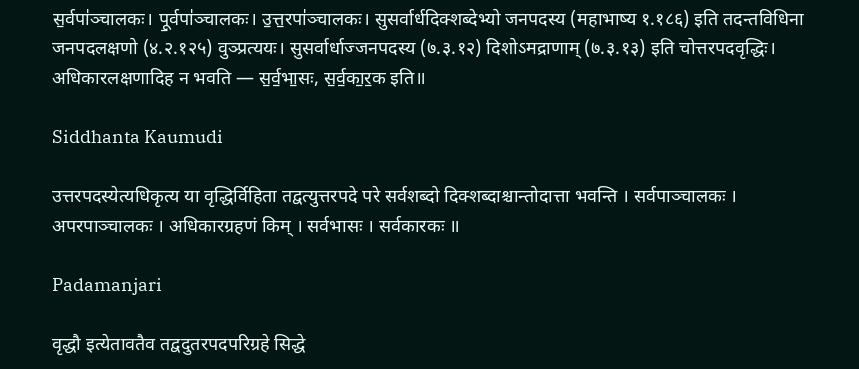स॒र्वपा॑ञ्चालकः। पू॒र्वपा॑ञ्चालकः। उ॒त्त॒रपा॑ञ्चालकः। सुसर्वार्धदिक्शब्देभ्यो जनपदस्य (महाभाष्य १.१८६) इति तदन्तविधिना जनपदलक्षणो (४.२.१२५) वुञ्प्रत्ययः। सुसर्वार्धाज्जनपदस्य (७.३.१२) दिशोऽमद्राणाम् (७.३.१३) इति चोत्तरपदवृद्धिः। अधिकारलक्षणादिह न भवति — स॒र्व॒भा॒सः, स॒र्व॒का॒र॒क इति॥

Siddhanta Kaumudi

उत्तरपदस्येत्यधिकृत्य या वृद्धिर्विहिता तद्वत्युत्तरपदे परे सर्वशब्दो दिक्शब्दाश्चान्तोदात्ता भवन्ति । सर्वपाञ्चालकः । अपरपाञ्चालकः । अधिकारग्रहणं किम् । सर्वभासः । सर्वकारकः ॥

Padamanjari

वृद्धौ इत्येतावतैव तद्वदुतरपदपरिग्रहे सिद्धे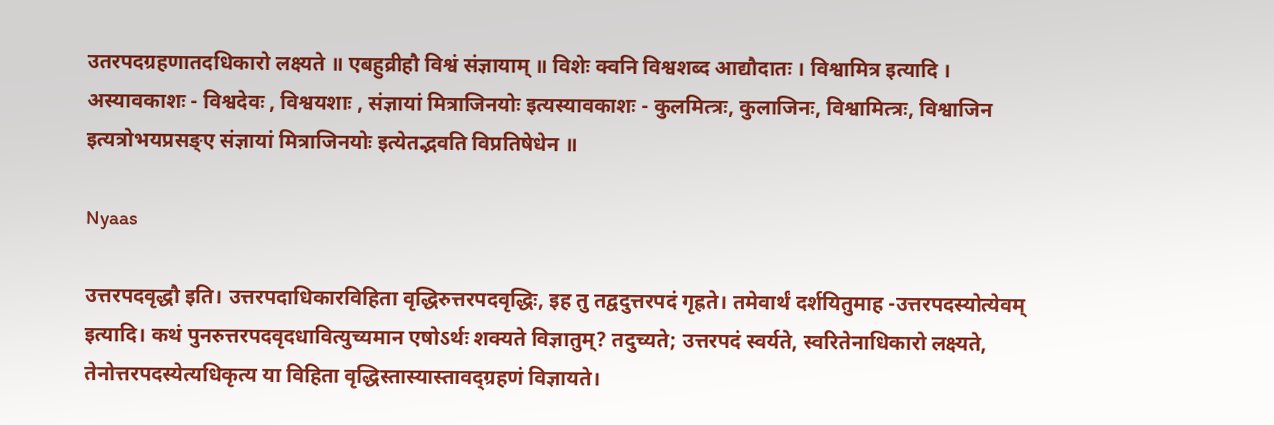उतरपदग्रहणातदधिकारो लक्ष्यते ॥ एबहुव्रीहौ विश्वं संज्ञायाम् ॥ विशेः क्वनि विश्वशब्द आद्यौदातः । विश्वामित्र इत्यादि । अस्यावकाशः - विश्वदेवः , विश्वयशाः , संज्ञायां मित्राजिनयोः इत्यस्यावकाशः - कुलमित्त्रः, कुलाजिनः, विश्वामित्त्रः, विश्वाजिन इत्यत्रोभयप्रसङ्ए संज्ञायां मित्राजिनयोः इत्येतद्भवति विप्रतिषेधेन ॥

Nyaas

उत्तरपदवृद्धौ इति। उत्तरपदाधिकारविहिता वृद्धिरुत्तरपदवृद्धिः, इह तु तद्वदुत्तरपदं गृह्रते। तमेवार्थं दर्शयितुमाह -उत्तरपदस्योत्येवम् इत्यादि। कथं पुनरुत्तरपदवृदधावित्युच्यमान एषोऽर्थः शक्यते विज्ञातुम्? तदुच्यते; उत्तरपदं स्वर्यते, स्वरितेनाधिकारो लक्ष्यते, तेनोत्तरपदस्येत्यधिकृत्य या विहिता वृद्धिस्तास्यास्तावद्ग्रहणं विज्ञायते।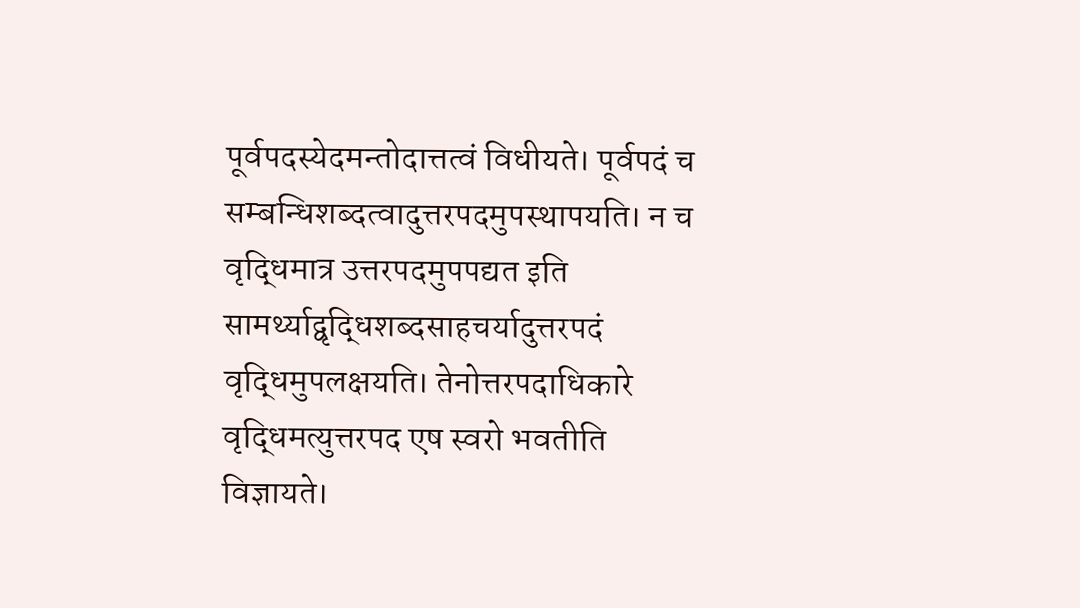पूर्वपदस्येदमन्तोदात्तत्वं विधीयते। पूर्वपदं च सम्बन्धिशब्दत्वादुत्तरपदमुपस्थापयति। न च वृद्धिमात्र उत्तरपदमुपपद्यत इति सामर्थ्याद्वृद्धिशब्दसाहचर्यादुत्तरपदं वृद्धिमुपलक्षयति। तेनोत्तरपदाधिकारे वृद्धिमत्युत्तरपद एष स्वरो भवतीति विज्ञायते।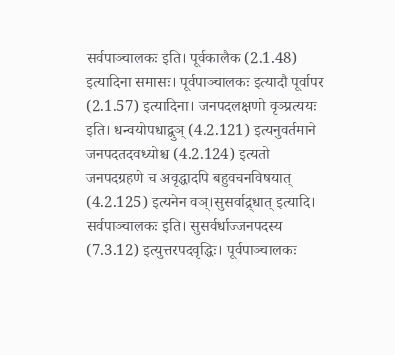सर्वपाञ्चालकः इति। पूर्वकालैक (2.1.48) इत्यादिना समासः। पूर्वपाञ्चालकः इत्यादौ पूर्वापर (2.1.57) इत्यादिना। जनपदलक्षणो वृञ्प्रत्ययः इति। धन्वयोपधाद्वुञ् (4.2.121) इत्यनुवर्तमाने जनपदतदवध्योश्च (4.2.124) इत्यतो जनपदग्रहणे च अवृद्धादपि बहुवचनविषयात् (4.2.125) इत्यनेन वञ्।सुसर्वाद्र्धात् इत्यादि। सर्वपाञ्चालकः इति। सुसर्वर्धाज्जनपदस्य (7.3.12) इत्युत्तरपदवृद्धिः। पूर्वपाञ्चालकः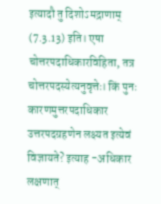इत्यादौ तु दिशोऽमद्राणाम् (7.3.13) इति। एषा चोत्तरपदाधिकारविहिता, तत्र चोत्तरपदस्येत्यनुवृत्तेः। किं पुनः कारणमुत्तरपदाधिकार उत्तरपदग्रहणेन लक्ष्यत इत्येवं विज्ञायते? इत्याह -अधिकार लक्षणात्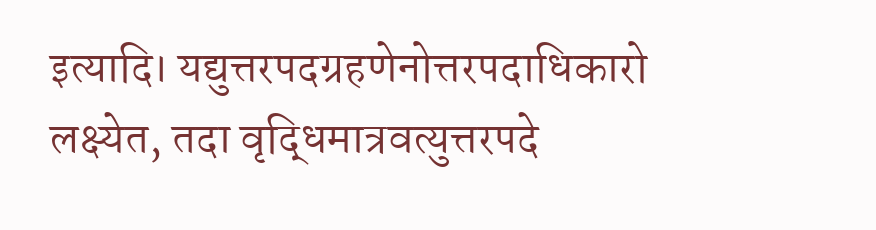इत्यादि। यद्युत्तरपदग्रहणेनोत्तरपदाधिकारो लक्ष्येत, तदा वृद्धिमात्रवत्युत्तरपदे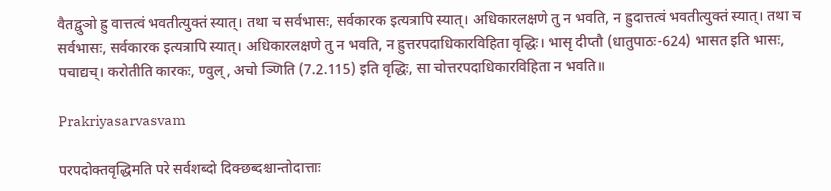वैतद्वुञो ह्रु वात्तत्वं भवतीत्युक्तं स्यात्। तथा च सर्वभासः, सर्वकारक इत्यत्रापि स्यात्। अधिकारलक्षणे तु न भवति, न ह्रुदात्तत्वं भवतीत्युक्तं स्यात्। तथा च सर्वभासः, सर्वकारक इत्यत्रापि स्यात्। अधिकारलक्षणे तु न भवति, न ह्रुत्तरपदाधिकारविहिता वृद्धिः। भासृ दीप्तौ (धातुपाठः-624) भासत इति भासः, पचाद्यच्। करोतीति कारकः, ण्वुल्, अचो ञ्णिति (7.2.115) इति वृद्धिः, सा चोत्तरपदाधिकारविहिता न भवति॥

Prakriyasarvasvam

परपदोक्तवृद्धिमति परे सर्वशब्दो दिक्छब्दश्चान्तोदात्ताः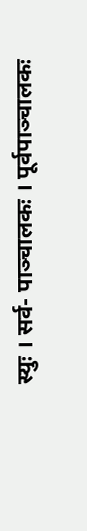स्युः । सर्व- पाञ्चालकः । पूर्वपाञ्चालकः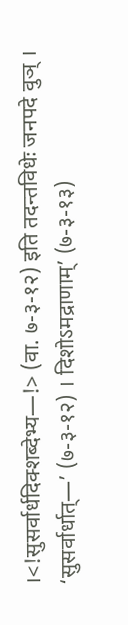।<!सुसर्वार्धदिक्शब्देभ्य—!> (वा. ७-३-१२) इति तदन्तविधेः जनपदे वुञ् । ‘सुसर्वार्धात्—’ (७-३-१२) । दिशोऽमद्राणाम्’ (७-३-१३)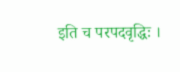इति च परपदवृद्धिः ।